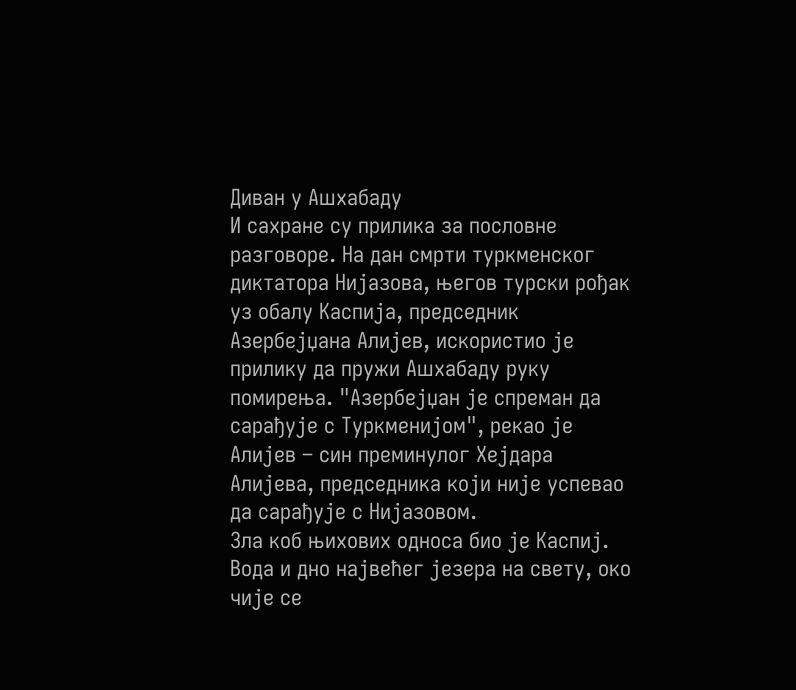Диван у Ашхабаду
И сахране су прилика за пословне разговоре. На дан смрти туркменског диктатора Нијазова, његов турски рођак уз обалу Каспија, председник Азербејџана Алијев, искористио је прилику да пружи Ашхабаду руку помирења. "Азербејџан је спреман да сарађује с Туркменијом", рекао је Алијев – син преминулог Хејдара Алијева, председника који није успевао да сарађује с Нијазовом.
Зла коб њихових односа био је Каспиј. Вода и дно највећег језера на свету, око чије се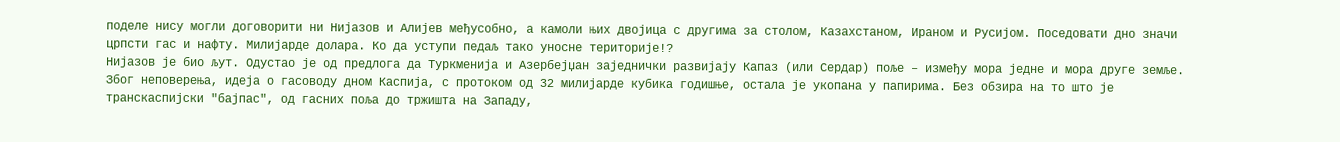поделе нису могли договорити ни Нијазов и Алијев међусобно, а камоли њих двојица с другима за столом, Казахстаном, Ираном и Русијом. Поседовати дно значи црпсти гас и нафту. Милијарде долара. Ко да уступи педаљ тако уносне територије!?
Нијазов је био љут. Одустао је од предлога да Туркменија и Азербејџан заједнички развијају Капаз (или Сердар) поље – између мора једне и мора друге земље. Због неповерења, идеја о гасоводу дном Каспија, с протоком од 32 милијарде кубика годишње, остала је укопана у папирима. Без обзира на то што је транскаспијски "бајпас", од гасних поља до тржишта на Западу,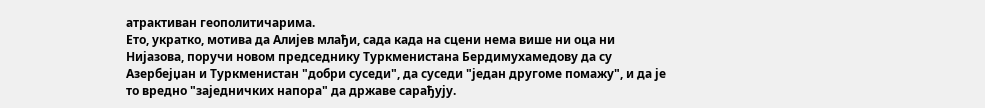атрактиван геополитичарима.
Ето, укратко, мотива да Алијев млађи, сада када на сцени нема више ни оца ни Нијазова, поручи новом председнику Туркменистана Бердимухамедову да су Азербејџан и Туркменистан "добри суседи", да суседи "један другоме помажу", и да је то вредно "заједничких напора" да државе сарађују.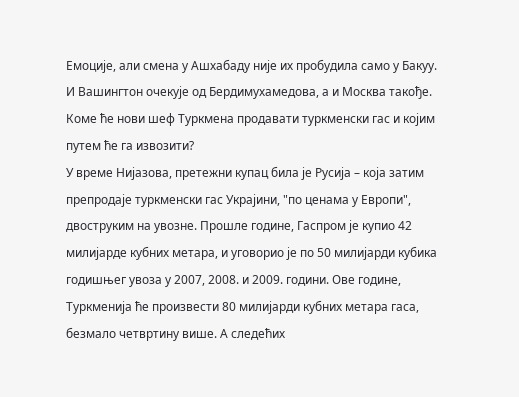Емоције, али смена у Ашхабаду није их пробудила само у Бакуу. И Вашингтон очекује од Бердимухамедова, а и Москва такође. Коме ће нови шеф Туркмена продавати туркменски гас и којим путем ће га извозити?
У време Нијазова, претежни купац била је Русија – која затим препродаје туркменски гас Украјини, "по ценама у Европи", двоструким на увозне. Прошле године, Гаспром је купио 42 милијарде кубних метара, и уговорио је по 50 милијарди кубика годишњег увоза у 2007, 2008. и 2009. години. Ове године, Туркменија ће произвести 80 милијарди кубних метара гаса, безмало четвртину више. А следећих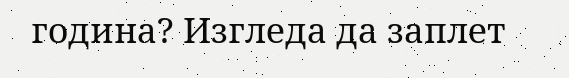година? Изгледа да заплет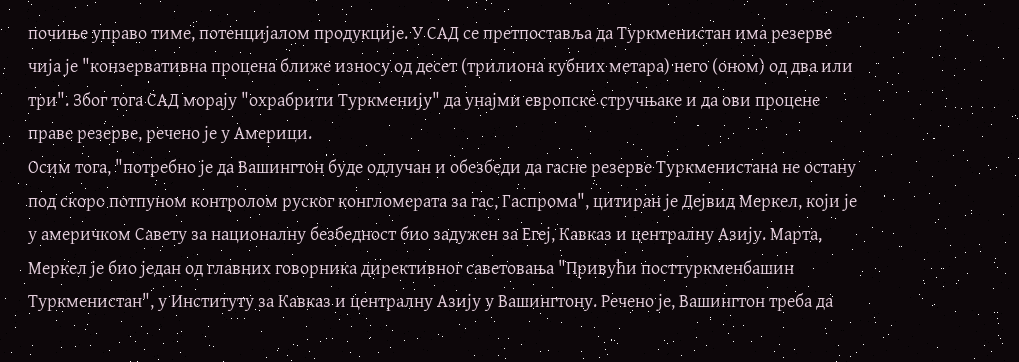почиње управо тиме, потенцијалом продукције. У САД се претпоставља да Туркменистан има резерве чија је "конзервативна процена ближе износу од десет (трилиона кубних метара) него (оном) од два или три". Због тога САД морају "охрабрити Туркменију" да унајми европске стручњаке и да ови процене праве резерве, речено је у Америци.
Осим тога, "потребно је да Вашингтон буде одлучан и обезбеди да гасне резерве Туркменистана не остану под скоро потпуном контролом руског конгломерата за гас, Гаспрома", цитиран је Дејвид Меркел, који је у америчком Савету за националну безбедност био задужен за Егеј, Кавказ и централну Азију. Марта, Меркел је био један од главних говорника директивног саветовања "Привући посттуркменбашин Туркменистан", у Институту за Кавказ и централну Азију у Вашингтону. Речено је, Вашингтон треба да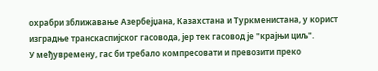охрабри зближавање Азербејџана, Казахстана и Туркменистана, у корист изградње транскаспијског гасовода, јер тек гасовод је "крајњи циљ".
У међувремену, гас би требало компресовати и превозити преко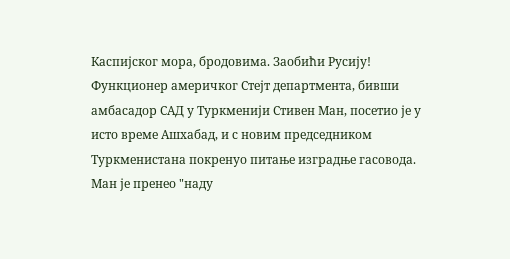Каспијског мора, бродовима. Заобићи Русију!
Функционер америчког Стејт департмента, бивши амбасадор САД у Туркменији Стивен Ман, посетио је у исто време Ашхабад, и с новим председником Туркменистана покренуо питање изградње гасовода. Ман је пренео "наду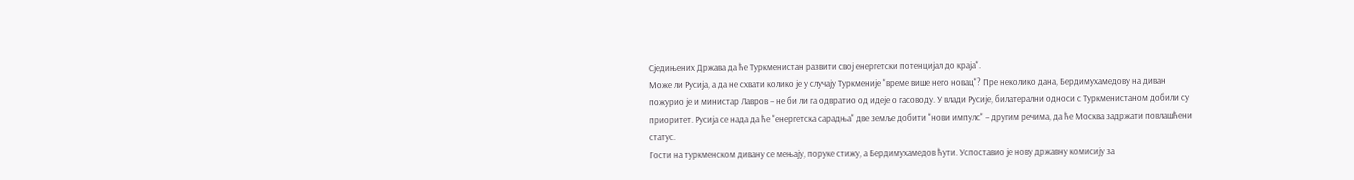Сједињених Држава да ће Туркменистан развити свој енергетски потенцијал до краја".
Може ли Русија, а да не схвати колико је у случају Туркменије "време више него новац"? Пре неколико дана, Бердимухамедову на диван пожурио је и министар Лавров – не би ли га одвратио од идеје о гасоводу. У влади Русије, билатерални односи с Туркменистаном добили су приоритет. Русија се нада да ће "енергетска сарадња" две земље добити "нови импулс" – другим речима, да ће Москва задржати повлашћени статус.
Гости на туркменском дивану се мењају, поруке стижу, а Бердимухамедов ћути. Успоставио је нову државну комисију за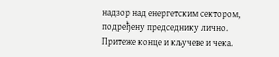надзор над енергетским сектором, подређену председнику лично. Притеже конце и кључеве и чека.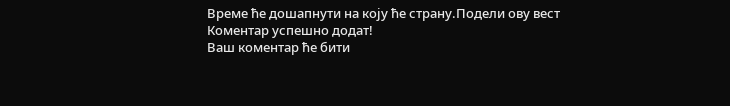Време ће дошапнути на коју ће страну.Подели ову вест
Комeнтар успeшно додат!
Ваш комeнтар ћe бити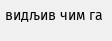видљив чим га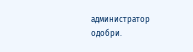администратор одобри.